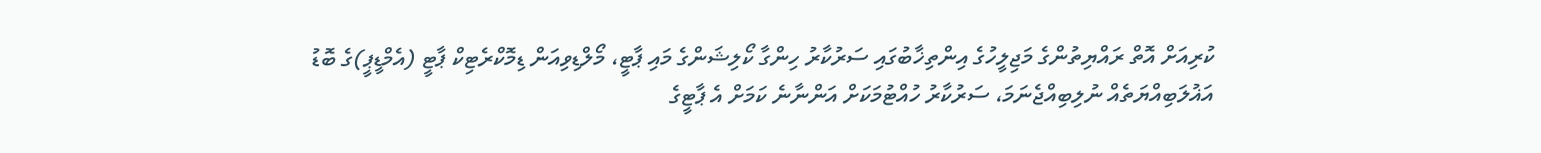ކުރިއަށް އޮތް ރައްޔިތުންގެ މަޖިލީހުގެ އިންތިޚާބުގައި ސަރުކާރު ހިންގާ ކޯލިޝަންގެ މައި ޕާޓީ، މޯލްޑިވިއަން ޑިމޮކްރެޓިކް ޕާޓީ (އެމްޑީޕީ)ގެ ބޮޑު އަޣުލަބިއްޔަތެއް ނުލިބިއްޖެނަމަ، ސަރުކާރު ހުއްޓުމަކަށް އަންނާނެ ކަމަށް އެ ޕާޓީގެ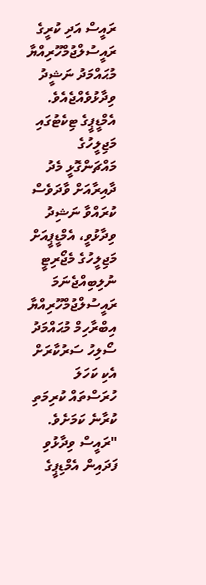ރައީސް އަދި ކުރީގެ ރައީސުލްޖުމްހޫރިއްޔާ މުޙައްމަދު ނަޝީދު ވިދާޅުވެއްޖެއެވެ.
އެމްޑީޕީގެ ޓިކެޓުގައި މަޖިލީހުގެ މައްޗަންގޮޅީ މެދު ދާއިރާއަށް ވާދަވެސް ކުރައްވާ ނަޝިދު ވިދާޅުވީ، އެމްޑީޕީއަށް މަޖިލީހުގެ މެޖޯރިޓީ ނުލިބިއްޖެނަމަ ރައީސުލްޖުމްހޫރިއްޔާ އިބްރާހިމް މުޙައްމަދު ސޯލިހު ސަރުކާރަށް އެކި ކަހަލަ ހުރަސްތައް ކުރިމަތި ކުރާނެ ކަމަށެވެ.
"ރައީސް ވިދާޅުވި ފަދައިން އެމްޑިޕީގެ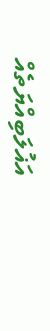އަޣުލަބިއްޔަތެއް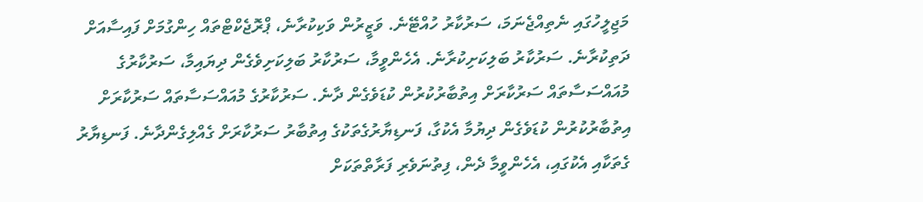މަޖިލީހުގައި ނެތިއްޖެނަމަ، ސަރުކާރު ހުއްޓޭނެ. ވަޒީރުން ވަކިކުރާނެ، ޕްރޮޖެކްޓްތައް ހިންގުމަށް ފައިސާއަށް ދަތިކުރާނެ. ސަރުކާރު ބަލިކަށިކުރާނެ. އެހެންވީމާ، ސަރުކާރު ބަލިކަށިވެގެން ދިޔައިމާ، ސަރުކާރުގެ މުއައްސަސާތައް ސަރުކާރަށް އިތުބާރުކުރުން ކުޑަވެގެން ދާނެ. ސަރުކާރުގެ މުއައްސަސާތައް ސަރުކާރަށް އިތުބާރުކުރުން ކުޑަވެގެން ދިޔުމާ އެކުގާ، ފަނޑިޔާރުގެތަކުގެ އިތުބާރު ސަރުކާރަށް ގެއްލިގެންދާނެ. ފަނޑިޔާރު ގެތަކާއި އެކުގައި، އެހެންވީމާ ދެން، ފިތުނަވެރި ފަރާތްތަކަށް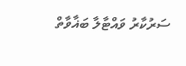ސަރުކާރު ވައްޓާލާ ބަޣާވާތް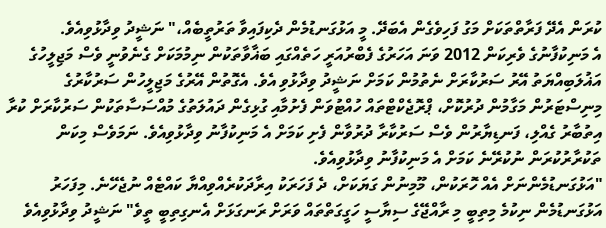ކުރަން އެދޭ ފަރާތްތަކަށް މަގު ފަހިވެގެން އެބަދޭ. މީ އަޅުގަނޑުމެން ދެކިފައިވާ ތަރުތީބެއް،" ނަޝީދު ވިދާޅުވިއެވެ.
އެ މަނިކުފާނުގެ ވެރިކަން 2012 ވަނަ އަހަރުގެ ފެބްރުއަރީ ހަތެއްގައި ބަޣާވާތަކުން ނިމުމަކަށް ގެނެވުނީ ވެސް މަޖިލީހުގެ އަޣުލަބިއްޔަތު އޭރު ސަރުކާރަށް ނެތުމުން ކަމަށް ނަޝީދު ވިދާޅުވި އެވެ. އެގޮތުން އޭރުގެ މަޖިލީހުން ސަރުކާރުގެ މިނިސްޓަރުން މަގާމުން ދުރުކޮށް، ޕްރޮޖެކްޓްތައް ހުއްޓުވަން ފެށުމާއި ގުޅިގެން ދައުލަތުގެ މުއްސަސާތަކުން ސަރުކާރަށް ކުރާ އިތުބާރު ގެއްލި، ފަނޑިޔާރުން ވެސް ސަރުކާރާ ދުރުވާން ފެށި ކަމަށް އެ މަނިކުފާނު ވިދާޅުވިއެވެ. ނަމަވެސް މިކަން ތަކުރާރުކުރަން ނުކުރޭނެ ކަމަށް އެ މަނިކުފާނު ވިދާޅުވިއެވެ.
"އަޅުގަނޑުމެންނަށް އެއް ހޮރަކުން، މޫމިނުން ގަޔަކަށް، ދެ ފަހަރަކު އިރާދަކުރެއްވިއްޔާ ކައްޓެއް ނުޖެހޭނެ. މިފަހަރު އަޅުގަނޑުމެން ނިކުމެ މިތިބީ މި ރާއްޖޭގެ ސިޔާސީ ހަގީގަތްތައް ވަރަށް ރަނގަޅަށް އެނގިތިބީ ތީވެ" ނަޝީދު ވިދާޅުވިއެވެ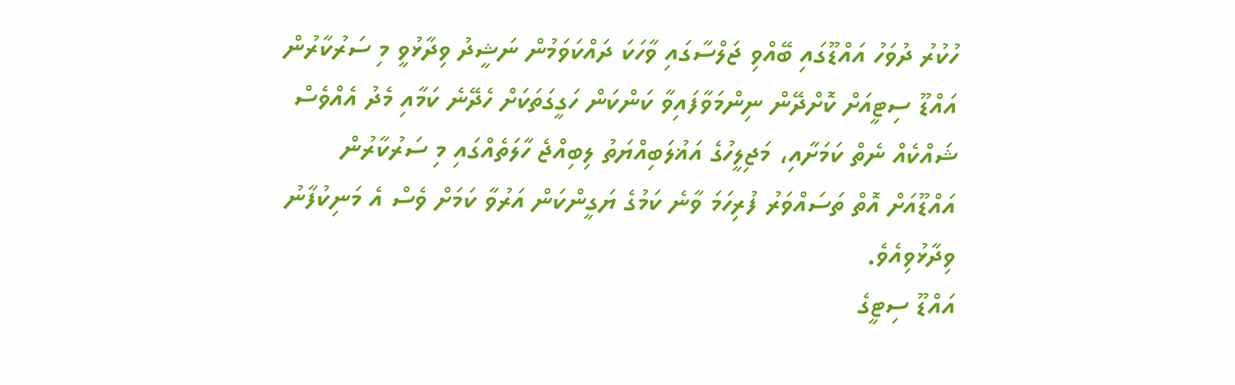ހުކުރު ދުވަހު އައްޑޫގައި ބޭއްވި ޖަލްސާގައި ވާހަކަ ދައްކަވަމުން ނަޝީދު ވިދާޅުވީ މި ސަރުކާރުން އައްޑޫ ސިޓީއަށް ކޮށްދޭން ނިންމަވާފައިވާ ކަންކަން ހަގީގަތަކަށް ހެދޭނެ ކަމާއި މެދު އެއްވެސް ޝައްކެއް ނެތް ކަމަށާއި، މަޖިލީހުގެ އަޣުލަބިއްޔަތު ލިބިއްޖެ ހާލަތެއްގައި މި ސަރުކާރުން އައްޑޫއަށް އޮތް ތަސައްވަރު ފުރިހަމަ ވާނެ ކަމުގެ ޔަގީންކަން އަރުވާ ކަމަށް ވެސް އެ މަނިކުފާނު ވިދާޅުވިއެވެ.
އައްޑޫ ސިޓީގެ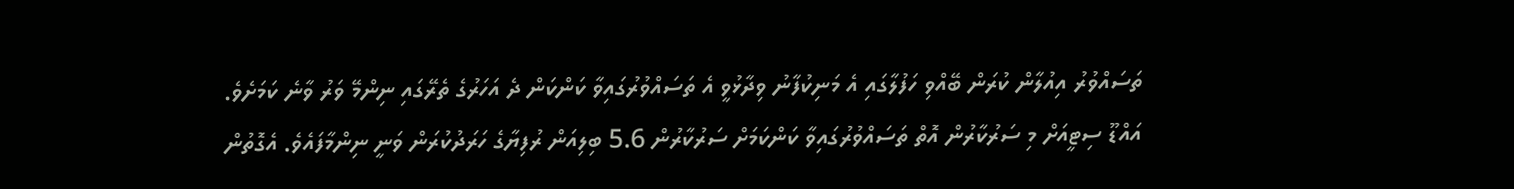ތަސައްވުރު އިއުލާން ކުރަން ބޭއްވި ހަފުލާގައި އެ މަނިކުފާނު ވިދާޅުވީ އެ ތަސައްވުރުގައިވާ ކަންކަން ދެ އަހަރުގެ ތެރޭގައި ނިންމޭ ވަރު ވާނެ ކަމަށެވެ.
އައްޑޫ ސިޓީއަށް މި ސަރުކާރުން އޮތް ތަސައްވުރުގައިވާ ކަންކަމަށް ސަރުކާރުން 5.6 ބިލިއަން ރުފިޔާގެ ހަރަދުކުރަން ވަނީ ނިންމާފައެވެ. އެގޮތުން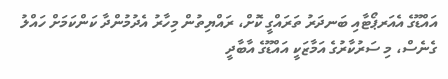އައްޑޫގެ އެއަރޕޯޓާއި ބަނދަރު ތަރައްގީ ކޮށް، ރައްޔިތުން މިހާރު އެދުމުންދާ ކަންކަމަށް ހައްލު ގެނެސް، މި ސަރުކާރުގެ އަމާޒަކީ އައްޑޫގެ އާބާދީ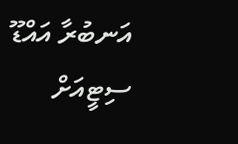އަނބުރާ އައްޑޫ ސިޓީއަށް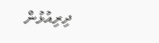ދިރިއުޅުން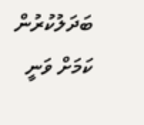ބަދަލުކުރުން ކަމަށް ވަނީ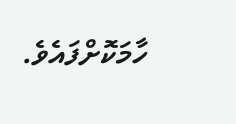ހާމަކޮށްފައެވެ.